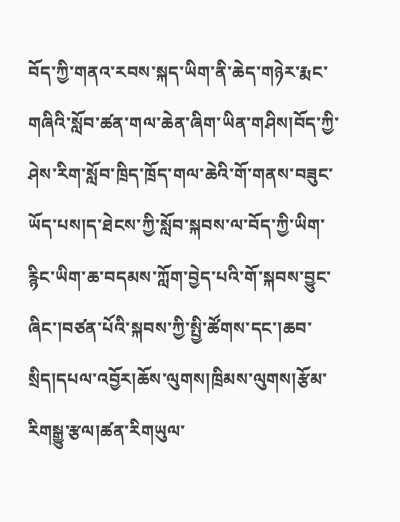བོད་ཀྱི་གནའ་རབས་སྐད་ཡིག་ནི་ཆེད་གཉེར་རྨང་གཞིའི་སློབ་ཚན་གལ་ཆེན་ཞིག་ཡིན་གཤིས།བོད་ཀྱི་ཤེས་རིག་སློབ་ཁྲིད་ཁྲོད་གལ་ཆེའི་གོ་གནས་བཟུང་ཡོད་པས།ད་ཐེངས་ཀྱི་སློབ་སྐབས་ལ་བོད་ཀྱི་ཡིག་རྙིང་ཡིག་ཆ་བདམས་ཀློག་བྱེད་པའི་གོ་སྐབས་བྱུང་ཞིང་།བཙན་པོའི་སྐབས་ཀྱི་སྤྱི་ཚོགས་དང་།ཆབ་སྲིད།དཔལ་འབྱོར།ཆོས་ལུགས།ཁྲིམས་ལུགས།རྩོམ་རིགསྒྱུ་རྩལ།ཚན་རིགཡུལ་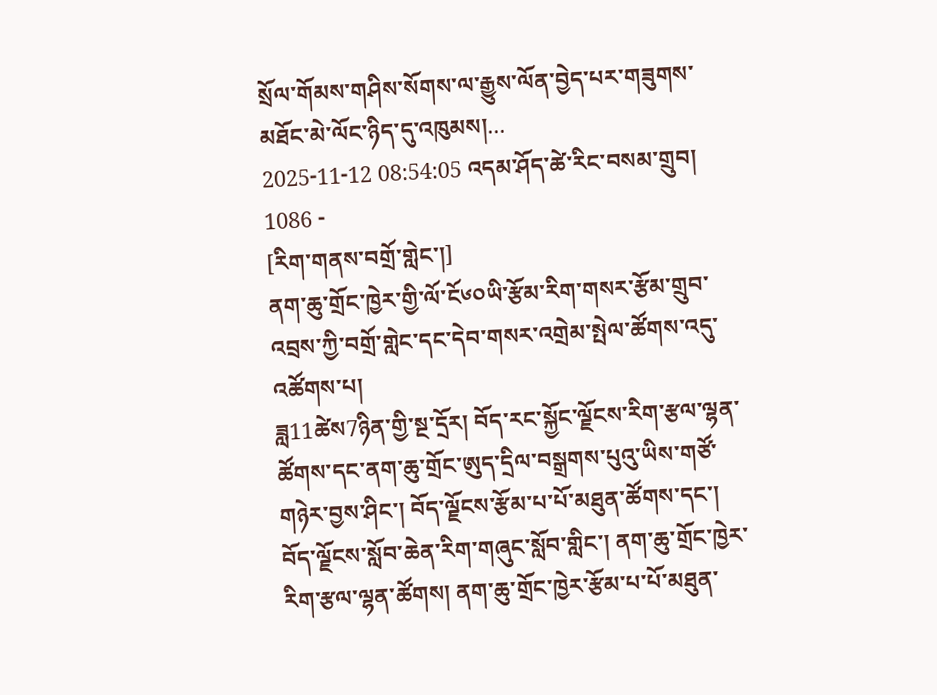སྲོལ་གོམས་གཤིས་སོགས་ལ་རྒྱུས་ལོན་བྱེད་པར་གཟུགས་མཐོང་མེ་ལོང་ཉིད་དུ་འཁུམས།...
2025-11-12 08:54:05 འདམ་ཤོད་ཚེ་རིང་བསམ་གྲུབ། 1086 -
[རིག་གནས་བགྲོ་གླེང་།]
ནག་ཆུ་གྲོང་ཁྱེར་གྱི་ལོ་ངོ༦༠ཡི་རྩོམ་རིག་གསར་རྩོམ་གྲུབ་འབྲས་ཀྱི་བགྲོ་གླེང་དང་དེབ་གསར་འགྲེམ་སྤེལ་ཚོགས་འདུ་འཚོགས་པ།
ཟླ11ཚེས7ཉིན་གྱི་སྔ་དྲོར། བོད་རང་སྐྱོང་ལྗོངས་རིག་རྩལ་ལྷན་ཚོགས་དང་ནག་ཆུ་གྲོང་ཨུད་དྲིལ་བསྒྲགས་པུའུ་ཡིས་གཙོ་གཉེར་བྱས་ཤིང་། བོད་ལྗོངས་རྩོམ་པ་པོ་མཐུན་ཚོགས་དང་། བོད་ལྗོངས་སློབ་ཆེན་རིག་གཞུང་སློབ་གླིང་། ནག་ཆུ་གྲོང་ཁྱེར་རིག་རྩལ་ལྷན་ཚོགས། ནག་ཆུ་གྲོང་ཁྱེར་རྩོམ་པ་པོ་མཐུན་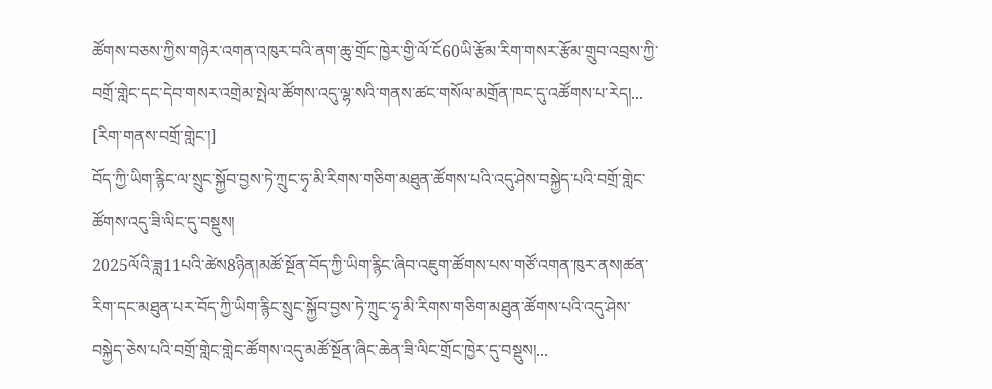ཚོགས་བཅས་ཀྱིས་གཉེར་འགན་འཁུར་བའི་ནག་ཆུ་གྲོང་ཁྱེར་གྱི་ལོ་ངོ60ཡི་རྩོམ་རིག་གསར་རྩོམ་གྲུབ་འབྲས་ཀྱི་བགྲོ་གླེང་དང་དེབ་གསར་འགྲེམ་སྤེལ་ཚོགས་འདུ་ལྷ་སའི་གནས་ཚང་གསོལ་མགྲོན་ཁང་དུ་འཚོགས་པ་རེད།...
[རིག་གནས་བགྲོ་གླེང་།]
བོད་ཀྱི་ཡིག་རྙིང་ལ་སྲུང་སྐྱོབ་བྱས་ཏེ་ཀྲུང་ཧྭ་མི་རིགས་གཅིག་མཐུན་ཚོགས་པའི་འདུ་ཤེས་བསྐྱེད་པའི་བགྲོ་གླེང་ཚོགས་འདུ་ཟི་ལིང་དུ་བསྡུས།
2025ལོའི་ཟླ11པའི་ཚེས8ཉིན།མཚོ་སྔོན་བོད་ཀྱི་ཡིག་རྙིང་ཞིབ་འཇུག་ཚོགས་པས་གཙོ་འགན་ཁུར་ནས།ཚན་རིག་དང་མཐུན་པར་བོད་ཀྱི་ཡིག་རྙིང་སྲུང་སྐྱོབ་བྱས་ཏེ་ཀྲུང་ཧྭ་མི་རིགས་གཅིག་མཐུན་ཚོགས་པའི་འདུ་ཤེས་བསྐྱེད་ཅེས་པའི་བགྲོ་གླེང་གླེང་ཚོགས་འདུ་མཚོ་སྔོན་ཞིང་ཆེན་ཟི་ལིང་གྲོང་ཁྱེར་དུ་བསྡུས།...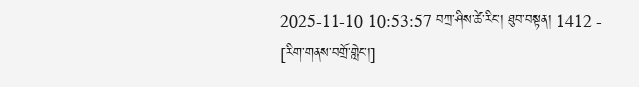2025-11-10 10:53:57 བཀྲ་ཤིས་ཚེ་རིང་། ཐུབ་བསྟན། 1412 -
[རིག་གནས་བགྲོ་གླེང་།]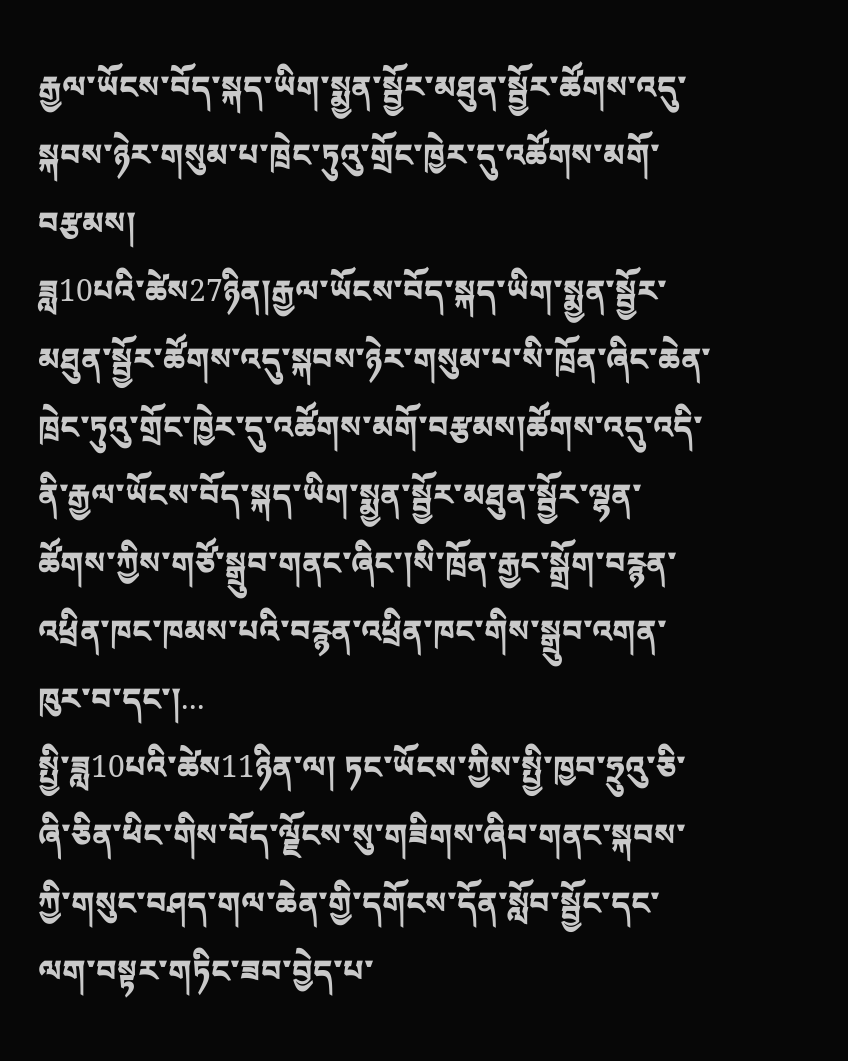རྒྱལ་ཡོངས་བོད་སྐད་ཡིག་སྨྱན་སྦྱོར་མཐུན་སྦྱོར་ཚོགས་འདུ་སྐབས་ཉེར་གསུམ་པ་ཁྲེང་ཏུའུ་གྲོང་ཁྱེར་དུ་འཚོགས་མགོ་བརྩམས།
ཟླ10པའི་ཚེས27ཉིན།རྒྱལ་ཡོངས་བོད་སྐད་ཡིག་སྨྱན་སྦྱོར་མཐུན་སྦྱོར་ཚོགས་འདུ་སྐབས་ཉེར་གསུམ་པ་སི་ཁྲོན་ཞིང་ཆེན་ཁྲེང་ཏུའུ་གྲོང་ཁྱེར་དུ་འཚོགས་མགོ་བརྩམས།ཚོགས་འདུ་འདི་ནི་རྒྱལ་ཡོངས་བོད་སྐད་ཡིག་སྨྱན་སྦྱོར་མཐུན་སྦྱོར་ལྷན་ཚོགས་ཀྱིས་གཙོ་སྒྲུབ་གནང་ཞིང་།སི་ཁྲོན་རྒྱང་སྒྲོག་བརྙན་འཕྲིན་ཁང་ཁམས་པའི་བརྙན་འཕྲིན་ཁང་གིས་སྒྲུབ་འགན་ཁུར་བ་དང་།...
སྤྱི་ཟླ10པའི་ཚེས11ཉིན་ལ། ཏང་ཡོངས་ཀྱིས་སྤྱི་ཁྱབ་ཧྲུའུ་ཅི་ཞི་ཅིན་ཕིང་གིས་བོད་ལྗོངས་སུ་གཟིགས་ཞིབ་གནང་སྐབས་ཀྱི་གསུང་བཤད་གལ་ཆེན་གྱི་དགོངས་དོན་སློབ་སྦྱོང་དང་ལག་བསྟར་གཏིང་ཟབ་བྱེད་པ་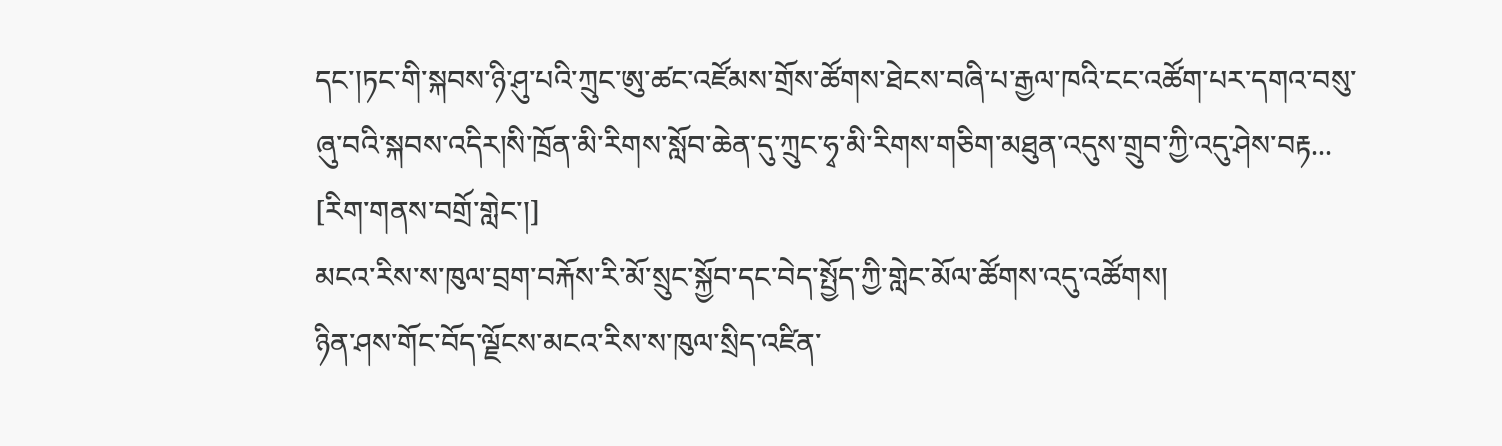དང་།ཏང་གི་སྐབས་ཉི་ཤུ་པའི་ཀྲུང་ཨུ་ཚང་འཛོམས་གྲོས་ཚོགས་ཐེངས་བཞི་པ་རྒྱལ་ཁའི་ངང་འཚོག་པར་དགའ་བསུ་ཞུ་བའི་སྐབས་འདིར།སི་ཁྲོན་མི་རིགས་སློབ་ཆེན་དུ་ཀྲུང་ཧྭ་མི་རིགས་གཅིག་མཐུན་འདུས་གྲུབ་ཀྱི་འདུ་ཤེས་བརྟ...
[རིག་གནས་བགྲོ་གླེང་།]
མངའ་རིས་ས་ཁུལ་བྲག་བརྐོས་རི་མོ་སྲུང་སྐྱོབ་དང་བེད་སྤྱོད་ཀྱི་གླེང་མོལ་ཚོགས་འདུ་འཚོགས།
ཉིན་ཤས་གོང་བོད་ལྗོངས་མངའ་རིས་ས་ཁུལ་སྲིད་འཛིན་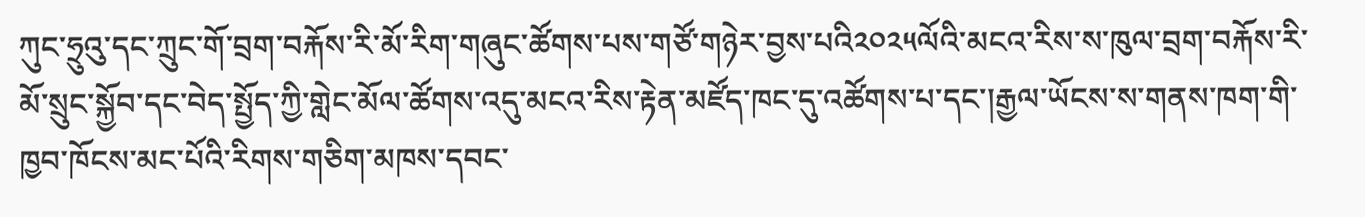ཀུང་ཧྲུའུ་དང་ཀྲུང་གོ་བྲག་བརྐོས་རི་མོ་རིག་གཞུང་ཚོགས་པས་གཙོ་གཉེར་བྱས་པའི༢༠༢༥ལོའི་མངའ་རིས་ས་ཁུལ་བྲག་བརྐོས་རི་མོ་སྲུང་སྐྱོབ་དང་བེད་སྤྱོད་ཀྱི་གླེང་མོལ་ཚོགས་འདུ་མངའ་རིས་རྟེན་མཛོད་ཁང་དུ་འཚོགས་པ་དང་།རྒྱལ་ཡོངས་ས་གནས་ཁག་གི་ཁྱབ་ཁོངས་མང་པོའི་རིགས་གཅིག་མཁས་དབང་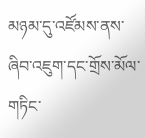མཉམ་དུ་འཛོམས་ནས་ཞིབ་འཇུག་དང་གྲོས་མོལ་གཏིང་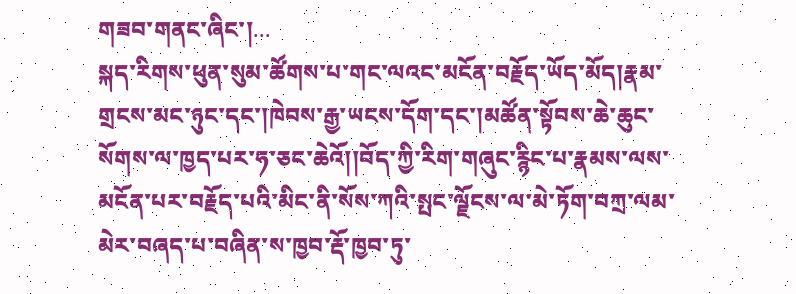གཟབ་གནང་ཞིང་།...
སྐད་རིགས་ཕུན་སུམ་ཚོགས་པ་གང་ལའང་མངོན་བརྗོད་ཡོད་མོད།རྣམ་གྲངས་མང་ཉུང་དང་།ཁེབས་རྒྱ་ཡངས་དོག་དང་།མཚོན་སྟོབས་ཆེ་ཆུང་སོགས་ལ་ཁྱད་པར་ཧ་ཅང་ཆེའོ།།བོད་ཀྱི་རིག་གཞུང་རྙིང་པ་རྣམས་ལས་མངོན་པར་བརྗོད་པའི་མིང་ནི་སོས་ཀའི་སྤང་ལྗོངས་ལ་མེ་ཏོག་བཀྲ་ལམ་མེར་བཞད་པ་བཞིན་ས་ཁྱབ་རྡོ་ཁྱབ་ཏུ་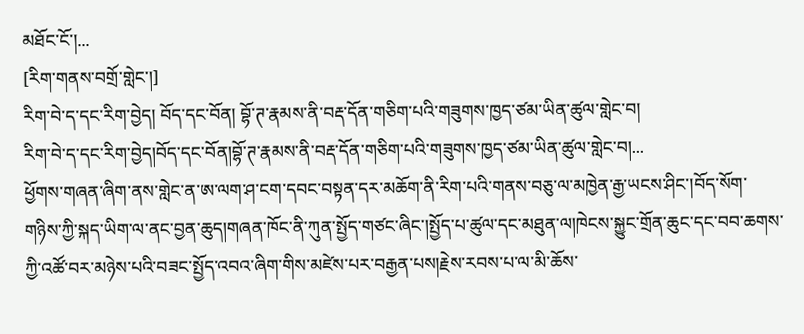མཐོང་ངོ་།...
[རིག་གནས་བགྲོ་གླེང་།]
རིག་བེ་ད་དང་རིག་བྱེད། བོད་དང་བོན། བྷོ་ཊ་རྣམས་ནི་བརྡ་དོན་གཅིག་པའི་གཟུགས་ཁྱད་ཙམ་ཡིན་ཚུལ་གླེང་བ།
རིག་བེ་ད་དང་རིག་བྱེད།བོད་དང་བོན།བྷོ་ཊ་རྣམས་ནི་བརྡ་དོན་གཅིག་པའི་གཟུགས་ཁྱད་ཙམ་ཡིན་ཚུལ་གླེང་བ།...
ཕྱོགས་གཞན་ཞིག་ནས་གླེང་ན་ཨ་ལག་ཤ་ངག་དབང་བསྟན་དར་མཆོག་ནི་རིག་པའི་གནས་བཅུ་ལ་མཁྱེན་རྒྱ་ཡངས་ཤིང་།བོད་སོག་གཉིས་ཀྱི་སྐད་ཡིག་ལ་ནང་བྱན་ཆུད།གཞན་ཁོང་ནི་ཀུན་སྤྱོད་གཙང་ཞིང་།སྤྱོད་པ་ཚུལ་དང་མཐུན་ལ།ཁེངས་སྐྱུང་གྲོན་ཆུང་དང་བབ་ཆགས་ཀྱི་འཚོ་བར་མཉེས་པའི་བཟང་སྤྱོད་འབའ་ཞིག་གིས་མཛེས་པར་བརྒྱན་པས།རྗེས་རབས་པ་ལ་མི་ཆོས་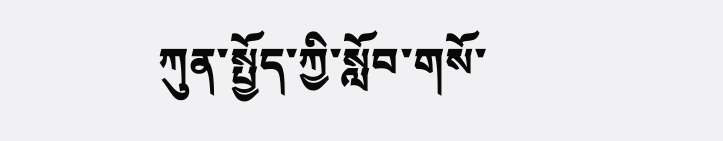ཀུན་སྤྱོད་ཀྱི་སློབ་གསོ་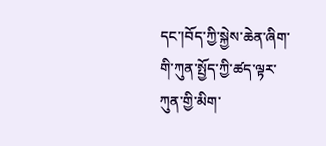དང་།བོད་ཀྱི་སྐྱེས་ཆེན་ཞིག་གི་ཀུན་སྤྱོད་ཀྱི་ཚད་ལྟར་ཀུན་གྱི་མིག་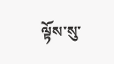ལྟོས་སུ་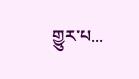གྱུར་པ...